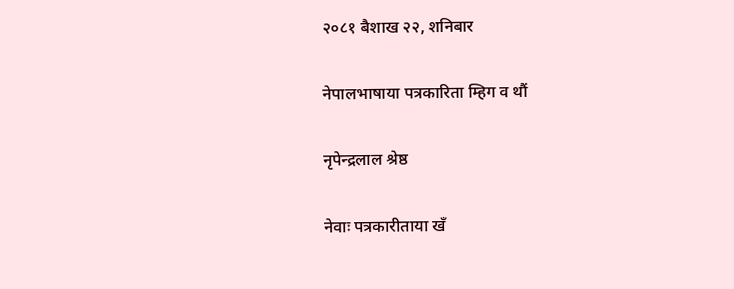२०८१ बैशाख २२, शनिबार

नेपालभाषाया पत्रकारिता म्हिग व थौं

नृपेन्द्रलाल श्रेष्ठ

नेवाः पत्रकारीताया खँ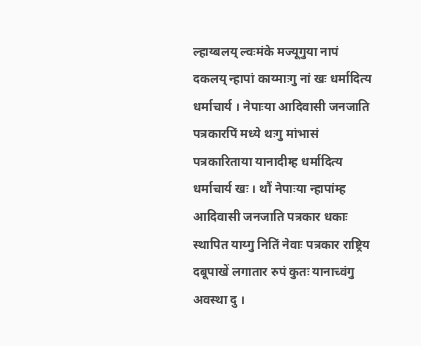ल्हाय्बलय् ल्वःमंके मज्यूगुया नापं दकलय् न्हापां काय्माःगु नां खः धर्मादित्य धर्माचार्य । नेपाःया आदिवासी जनजाति पत्रकारपिं मध्ये थःगु मांभासं पत्रकारिताया यानादीम्ह धर्मादित्य धर्माचार्य खः । थौं नेपाःया न्हापांम्ह आदिवासी जनजाति पत्रकार धकाः स्थापित याय्गु नितिं नेवाः पत्रकार राष्ट्रिय दबूपाखें लगातार रुपं कुतः यानाच्वंगु अवस्था दु ।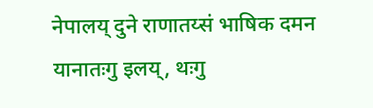नेपालय् दुने राणातय्सं भाषिक दमन यानातःगु इलय्, थःगु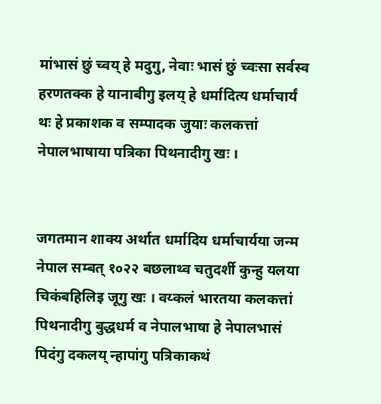मांभासं छुं च्वय् हे मदुगु, नेवाः भासं छुं च्वःसा सर्वस्व हरणतक्क हे यानाबीगु इलय् हे धर्मादित्य धर्माचार्यं थः हे प्रकाशक व सम्पादक जुयाः कलकत्तां नेपालभाषाया पत्रिका पिथनादीगु खः ।


जगतमान शाक्य अर्थात धर्मादिय धर्माचार्यया जन्म नेपाल सम्बत् १०२२ बछलाथ्व चतुदर्शी कुन्हु यलया चिकंबहिलिइ जूगु खः । वय्कलं भारतया कलकत्तां पिथनादीगु बुद्धधर्म व नेपालभाषा हे नेपालभासं पिदंगु दकलय् न्हापांगु पत्रिकाकथं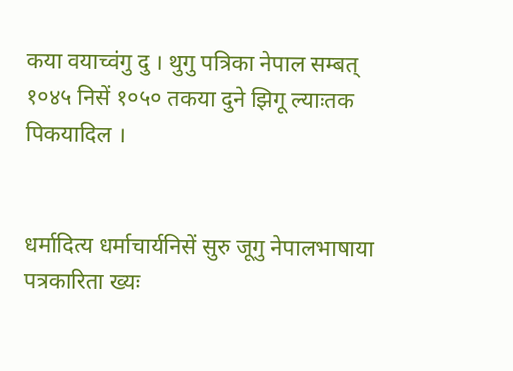कया वयाच्वंगु दु । थुगु पत्रिका नेपाल सम्बत् १०४५ निसें १०५० तकया दुने झिगू ल्याःतक पिकयादिल ।


धर्मादित्य धर्माचार्यनिसें सुरु जूगु नेपालभाषाया पत्रकारिता ख्यः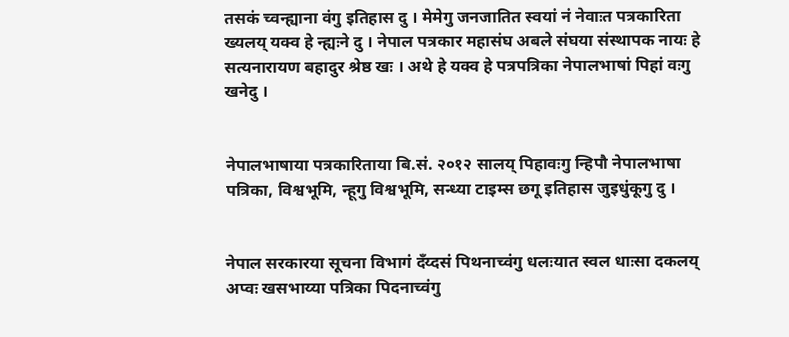तसकं च्वन्ह्याना वंगु इतिहास दु । मेमेगु जनजातित स्वयां नं नेवाःत पत्रकारिता ख्यलय् यक्व हे न्ह्यःने दु । नेपाल पत्रकार महासंघ अबले संघया संस्थापक नायः हे सत्यनारायण बहादुर श्रेष्ठ खः । अथे हे यक्व हे पत्रपत्रिका नेपालभाषां पिहां वःगु खनेदु ।


नेपालभाषाया पत्रकारिताया बि.सं. २०१२ सालय् पिहावःगु न्हिपौ नेपालभाषा पत्रिका, विश्वभूमि, न्हूगु विश्वभूमि, सन्ध्या टाइम्स छगू इतिहास जुइधुंकूगु दु ।


नेपाल सरकारया सूचना विभागं दँय्दसं पिथनाच्वंगु धलःयात स्वल धाःसा दकलय् अप्वः खसभाय्या पत्रिका पिदनाच्वंगु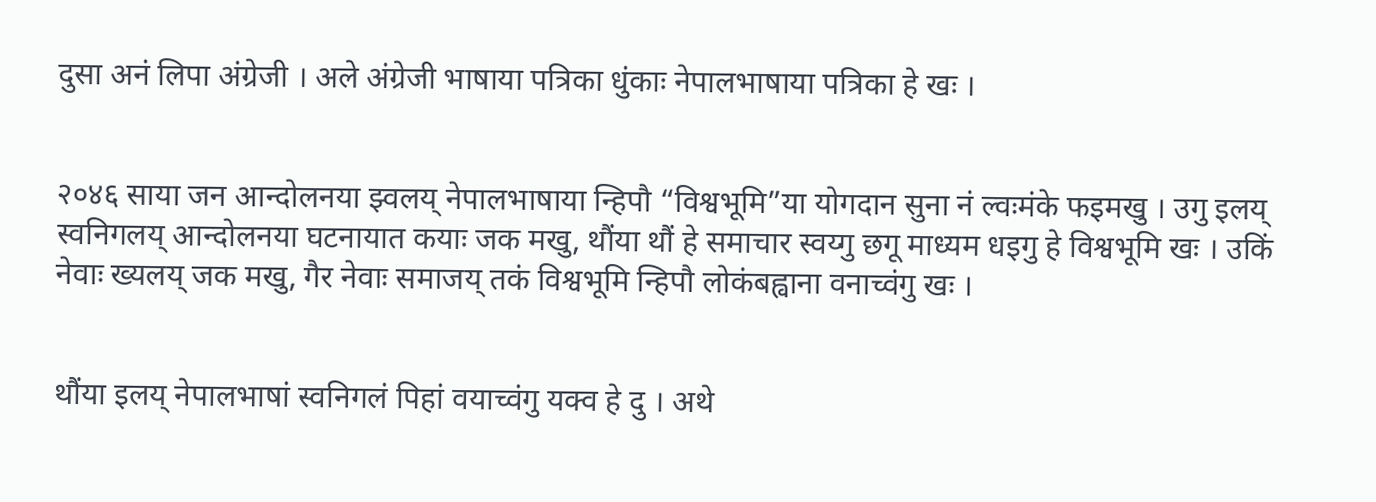दुसा अनं लिपा अंग्रेजी । अले अंग्रेजी भाषाया पत्रिका धुंकाः नेपालभाषाया पत्रिका हे खः ।


२०४६ साया जन आन्दोलनया झ्वलय् नेपालभाषाया न्हिपौ “विश्वभूमि”या योगदान सुना नं ल्वःमंके फइमखु । उगु इलय् स्वनिगलय् आन्दोलनया घटनायात कयाः जक मखु, थौंया थौं हे समाचार स्वय्गु छगू माध्यम धइगु हे विश्वभूमि खः । उकिं नेवाः ख्यलय् जक मखु, गैर नेवाः समाजय् तकं विश्वभूमि न्हिपौ लोकंबह्वाना वनाच्वंगु खः ।


थौंया इलय् नेपालभाषां स्वनिगलं पिहां वयाच्वंगु यक्व हे दु । अथे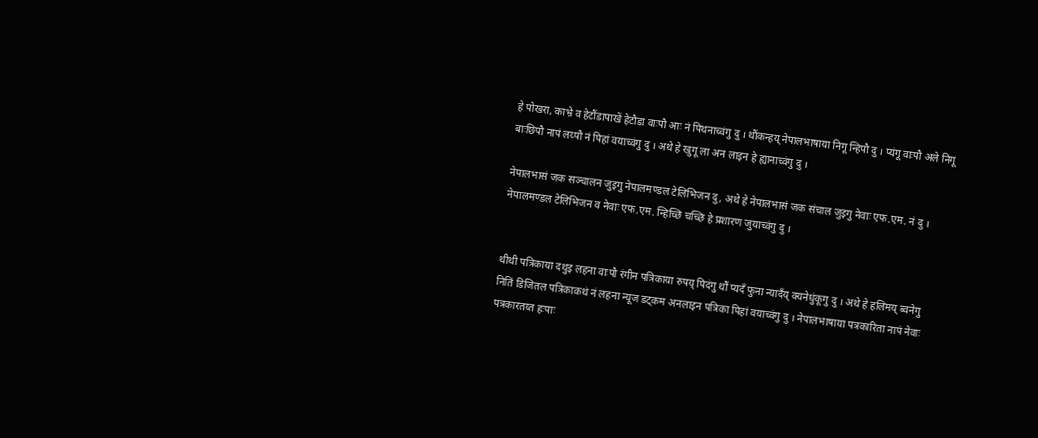हे पोखरा, काभ्रे व हेटौंडापाखें हेटौडा वाःपौ आः नं पिथनाच्वंगु दु । थौंकन्हय् नेपालभाषाया निगू न्हिपौ दु । प्यंगू वाःपौ अले निगू बाःछिपौ नापं लय्पौ नं पिहां वयाच्वंगु दु । अथे हे खुगू ला अन लाइन हे ह्यानाच्वंगु दु ।

नेपालभासं जक सञ्चालन जुइगु नेपालमण्डल टेलिभिजन दु, अथे हे नेपालभासं जक संचाल जुइगु नेवाः एफ.एम. नं दु । नेपालमण्डल टेलिभिजन व नेवाः एफ.एम. न्हिच्छि चच्छि हे प्रशारण जुयाच्वंगु दु ।


थीथी पत्रिकाया दथुइ लहना वाःपौ रंगीन पत्रिकाया रुपय् पिदंगु थौं प्यदँ फुना न्यादँय् क्यनेधुंकूगु दु । अथे हे हलिमय् ब्वनेगु नितिं डिजितल पत्रिकाकथं नं लहना न्यूज डट्कम अनलाइन पत्रिका पिहां वयाच्वंगु दु । नेपालभाषाया पत्रकारिता नापं नेवाः पत्रकारतय्त हःपाः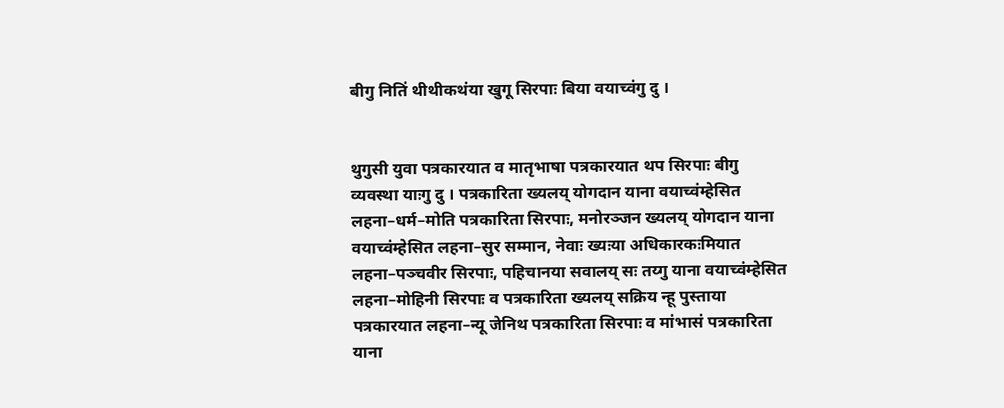बीगु नितिं थीथीकथंया खुगू सिरपाः बिया वयाच्वंगु दु ।


थुगुसी युवा पत्रकारयात व मातृभाषा पत्रकारयात थप सिरपाः बीगु व्यवस्था याःगु दु । पत्रकारिता ख्यलय् योगदान याना वयाच्वंम्हेसित लहना–धर्म–मोति पत्रकारिता सिरपाः, मनोरञ्जन ख्यलय् योगदान याना वयाच्वंम्हेसित लहना–सुर सम्मान, नेवाः ख्यःया अधिकारकःमियात लहना–पञ्चवीर सिरपाः, पहिचानया सवालय् सः तय्गु याना वयाच्वंम्हेसित लहना–मोहिनी सिरपाः व पत्रकारिता ख्यलय् सक्रिय न्हू पुस्ताया पत्रकारयात लहना–न्यू जेनिथ पत्रकारिता सिरपाः व मांभासं पत्रकारिता याना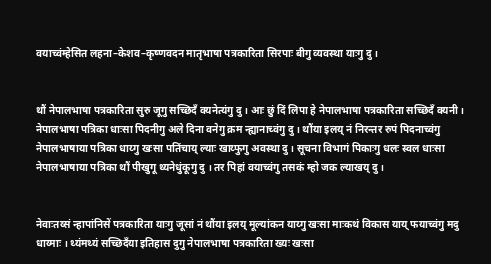वयाच्वंम्हेसित लहना–केशव–कृष्णवदन मातृभाषा पत्रकारिता सिरपाः बीगु व्यवस्था याःगु दु ।


थौं नेपालभाषा पत्रकारिता सुरु जूगु सच्छिदँ क्यनेत्यंगु दु । आः छुं दिं लिपा हे नेपालभाषा पत्रकारिता सच्छिदँ क्यनी । नेपालभाषा पत्रिका धाःसा पिदनीगु अले दिना वनेगु क्रम न्ह्यानाच्वंगु दु । थौंया इलय् नं निरन्तर रुपं पिदनाच्वंगु नेपालभाषाया पत्रिका धाय्गु खःसा पतिंचाय् ल्याः खाय्फुगु अवस्था दु । सूचना विभागं पिकाःगु धलः स्वल धाःसा नेपालभाषाया पत्रिका थौं पीखुगू थ्यनेधुंकूगु दु । तर पिहां वयाच्वंगु तसकं म्हो जक ल्याखय् दु ।


नेवाःतय्सं न्हापांनिसें पत्रकारिता याःगु जूसां नं थौंया इलय् मूल्यांकन याय्गु खःसा माःकथं विकास याय् फयाच्वंगु मदु धाय्माः । थ्यंमथ्यं सच्छिदँया इतिहास दुगु नेपालभाषा पत्रकारिता ख्यः खःसा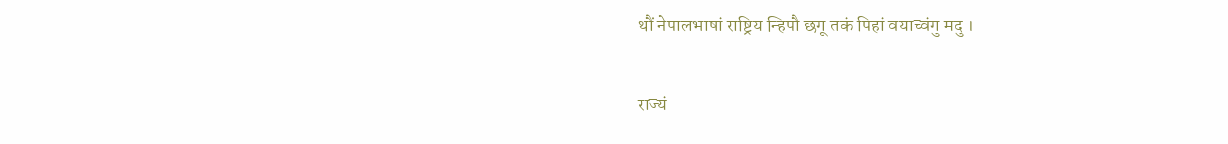थौं नेपालभाषां राष्ट्रिय न्हिपौ छगू तकं पिहां वयाच्वंगु मदु ।


राज्यं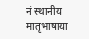नं स्थानीय मातृभाषाया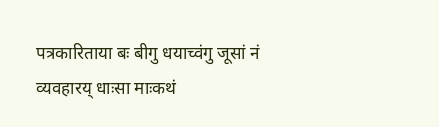पत्रकारिताया बः बीगु धयाच्वंगु जूसां नं व्यवहारय् धाःसा माःकथं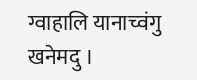ग्वाहालि यानाच्वंगु खनेमदु ।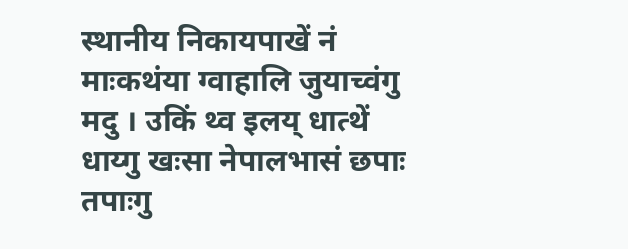स्थानीय निकायपाखें नं माःकथंया ग्वाहालि जुयाच्वंगु मदु । उकिं थ्व इलय् धात्थें धाय्गु खःसा नेपालभासं छपाः तपाःगु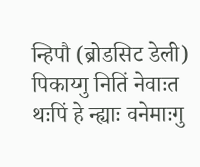न्हिपौ (ब्रोडसिट डेली) पिकाय्गु नितिं नेवाःत थःपिं हे न्ह्याः वनेमाःगु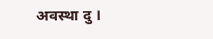अवस्था दु ।